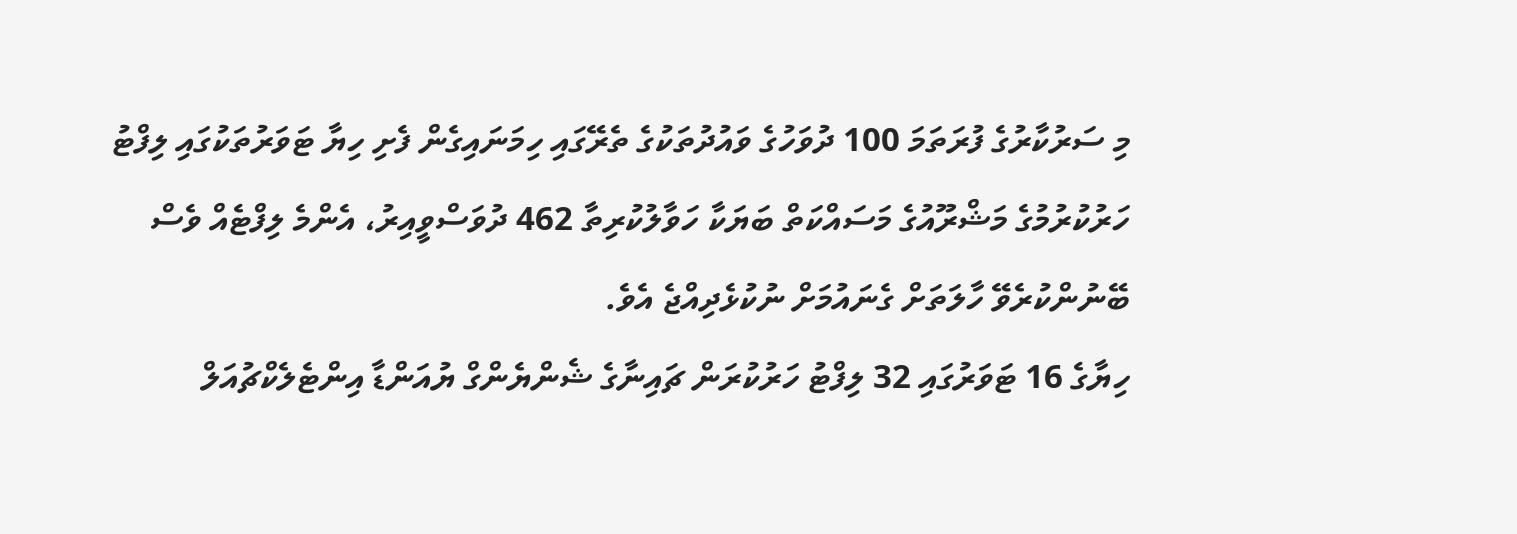މި ސަރުކާރުގެ ފުރަތަމަ 100 ދުވަހުގެ ވައުދުތަކުގެ ތެރޭގައި ހިމަނައިގެން ފެށި ހިޔާ ޓަވަރުތަކުގައި ލިފްޓު ހަރުކުރުމުގެ މަޝްރޫއުގެ މަސައްކަތް ބަޔަކާ ހަވާލުކުރިތާ 462 ދުވަސްވީއިރު، އެންމެ ލިފްޓެއް ވެސް ބޭނުންކުރެވޭ ހާލަތަށް ގެނައުމަށް ނުކުޅެދިއްޖެ އެވެ.
ހިޔާގެ 16 ޓަވަރުގައި 32 ލިފްޓު ހަރުކުރަން ޗައިނާގެ ޝެންޔެންގް ޔުއަންޑާ އިންޓެލެކްޗުއަލް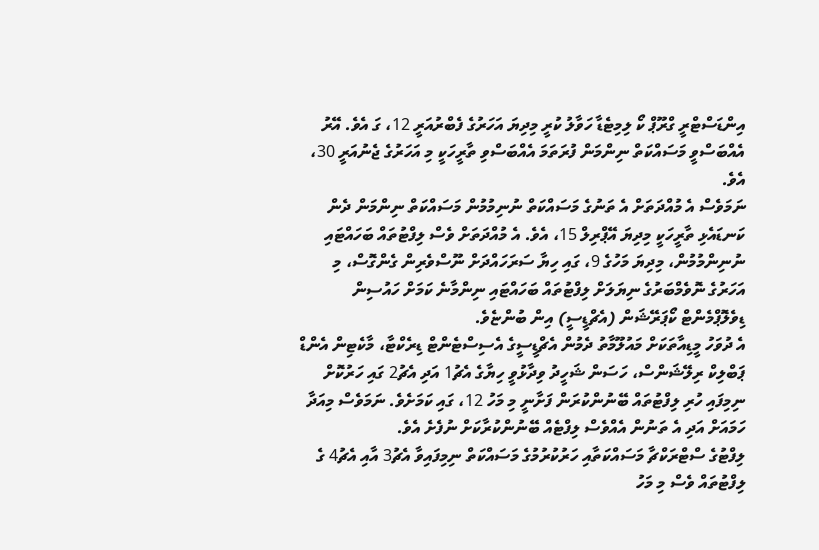އިންޑަސްޓްރީ ގްރޫޕް ކޯ ލިމިޓެޑާ ހަވާލު ކުރީ މިދިޔަ އަހަރުގެ ފެބްރުއަރީ 12، ގަ އެވެ. އޭރު އެއްބަސްވީ މަސައްކަތް ނިންމަން ފުރަތަމަ އެއްބަސްވި ތާރީހަކީ މި އަހަރުގެ ޖެނުއަރީ 30، އެވެ.
ނަމަވެސް އެ މުއްދަތަށް އެ ތަނުގެ މަސައްކަތް ނުނިމުމުން މަސައްކަތް ނިންމަން ދެން ކަނޑައެޅި ތާރީހަކީ މިދިޔަ އޭޕްރިލް 15، އެވެ. އެ މުއްދަތަށް ވެސް ލިފްޓުތައް ބަހައްޓައި ނުނިންމުމުން، މިދިޔަ މަހުގެ 9، ގައި ހިޔާ ސަރަހައްދަށް ނޫސްވެރިން ގެންގޮސް، މި އަހަރުގެ ނޮވެމްބަރުގެ ނިޔަލަށް ލިފްޓުތައް ބަހައްޓައި ނިންމާނެ ކަމަށް ހައުސިން ޑިވެލޮޕްމެންޓް ކޯޕަރޭޝަން (އެޗްޑީސީ) އިން ބުންޏެވެ.
އެ ދުވަހު މީޑިއާތަކަށް މައުލޫމާތު ދެމުން އެޗްޑީސީގެ އެސިސްޓެންޓް ޑިރެކްޓާ، މާކެޓިން އެންޑް ޕަބްލިކް ރިލޭޝަންސް، ހަސަން ޝަހީދު ވިދާޅުވީ ހިޔާގެ އެޗު1 އަދި އެޗު2 ގައި ހަރުކޮށް ނިމިފައި ހުރި ލިފްޓުތައް ބޭނުންކުރަން ފަށާނީ މި މަހު 12، ގައި ކަމަށެވެ. ނަމަވެސް މިއަދާ ހަމައަށް އަދި އެ ތަނުން އެއްވެސް ލިފްޓެއް ބޭނުންކުރާކަށް ނުފެށެ އެވެ.
ލިފްޓުގެ ސްޓްރަކްޗާ މަސައްކަތާއި ހަރުކުރުމުގެ މަސައްކަތް ނިމިފައިވާ އެޗު3 އާއި އެޗު4 ގެ ލިފްޓުތައް ވެސް މި މަހު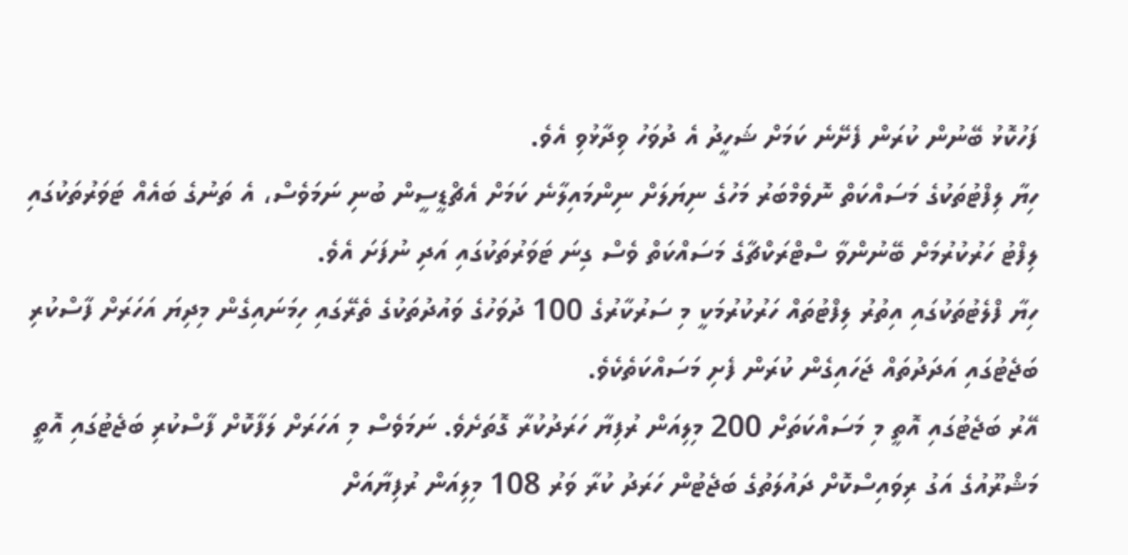ފަހުކޮޅު ބޭނުން ކުރަން ފެށޭނެ ކަމަށް ޝަހީދު އެ ދުވަހު ވިދާޅުވި އެވެ.
ހިޔާ ލިފްޓުތަކުގެ މަސައްކަތް ނޮވެމްބަރު މަހުގެ ނިޔަލަށް ނިންމައިލާނެ ކަމަށް އެޗްޑީސީން ބުނި ނަމަވެސް، އެ ތަނުގެ ބައެއް ޓަވަރުތަކުގައި ލިފްޓު ހަރުކުރުމަށް ބޭނުންވާ ސްޓްރަކްޗާގެ މަސައްކަތް ވެސް ގިނަ ޓަވަރުތަކުގައި އަދި ނުފަށަ އެވެ.
ހިޔާ ފްލެޓުތަކުގައި އިތުރު ލިފްޓުތައް ހަރުކުރުމަކީ މި ސަރުކާރުގެ 100 ދުވަހުގެ ވައުދުތަކުގެ ތެރޭގައި ހިމަނައިގެން މިދިޔަ އަހަރަށް ފާސްކުރި ބަޖެޓުގައި އަދަދުތައް ޖަހައިގެން ކުރަން ފެށި މަސައްކަތެކެވެ.
އޭރު ބަޖެޓުގައި އޮތީ މި މަސައްކަތަށް 200 މިލިއަން ރުފިޔާ ހަރަދުކުރާ ގޮތަށެވެ. ނަމަވެސް މި އަހަރަށް ލަފާކޮށް ފާސްކުރި ބަޖެޓުގައި އޮތީ މަޝްރޫއުގެ އަގު ރިވައިސްކޮށް ދައުލަތުގެ ބަޖެޓުން ހަރަދު ކުރާ ވަރު 108 މިލިއަން ރުފިޔާއަށް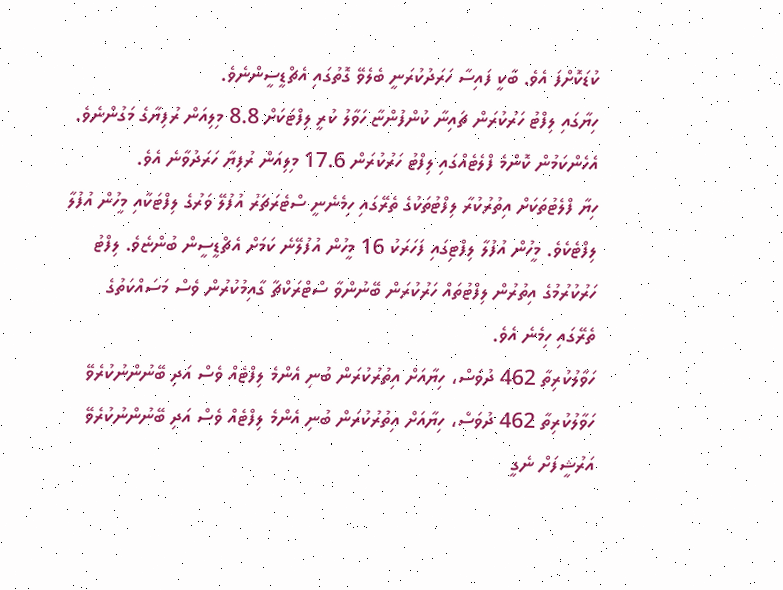ކުޑަކޮށްފަ އެވެ. ބާކީ ފައިސާ ހަރަދުކުރަނީ ބެލެވޭ ގޮތުގައި އެޗްޑީސީންނެވެ.
ހިޔާގައި ލިފްޓު ހަރުކުރަން ޗައިނާ ކުންފުންޏާ ހަވާލު ކުރީ ލިފްޓަކަށް 8.8 މިލިއަން ރުފިޔާގެ މަގުންނެވެ. އެހެންކަމުން ކޮންމެ ފްލެޓެއްގައި ލިފްޓު ހަރުކުރަން 17.6 މިލިއަން ރުފިޔާ ހަރަދުވާނެ އެވެ.
ހިޔާ ފްލެޓުތަކަށް އިތުރުކުރާ ލިފްޓުތަކުގެ ތެރޭގައި ހިމެނެނީ ސްޓެރަޗަރު އުފުލޭ ވަރުގެ ލިފްޓަކާއި މީހުން އުފުލާ ލިފްޓެކެވެ. މީހުން އުފުލާ ލިފްޓިގައި ފަހަރަކު 16 މީހުން އުފުލޭނެ ކަމަށް އެޗްޑީސީން ބުންޏެވެ. ލިފްޓު ހަރުކުރުމުގެ އިތުރުން ލިފްޓުތައް ހަރުކުރަން ބޭނުންވާ ސްޓްރަކްޗާ ގާއިމުކުރުން ވެސް މަސައްކަތުގެ ތެރޭގައި ހިމެނެ އެވެ.
ހަވާލުކުރިތާ 462 ދުވަސް، ހިޔާއަށް އިތުރުކުރަން ބުނި އެންމެ ލިފްޓެއް ވެސް އަދި ބޭނުންނުކުރެވޭ ހަވާލުކުރިތާ 462 ދުވަސް، ހިޔާއަށް އިތުރުކުރަން ބުނި އެންމެ ލިފްޓެއް ވެސް އަދި ބޭނުންނުކުރެވޭ
އަރުޝީފަށް ނެގީ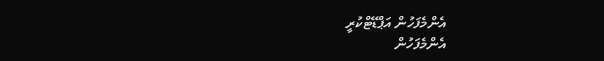އެންމެފަހުން އަޕްޑޭޓްކުރީ
އެންމެފަހުން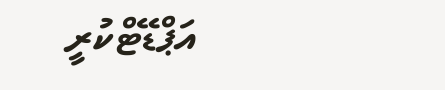އަޕްޑޭޓްކުރީ